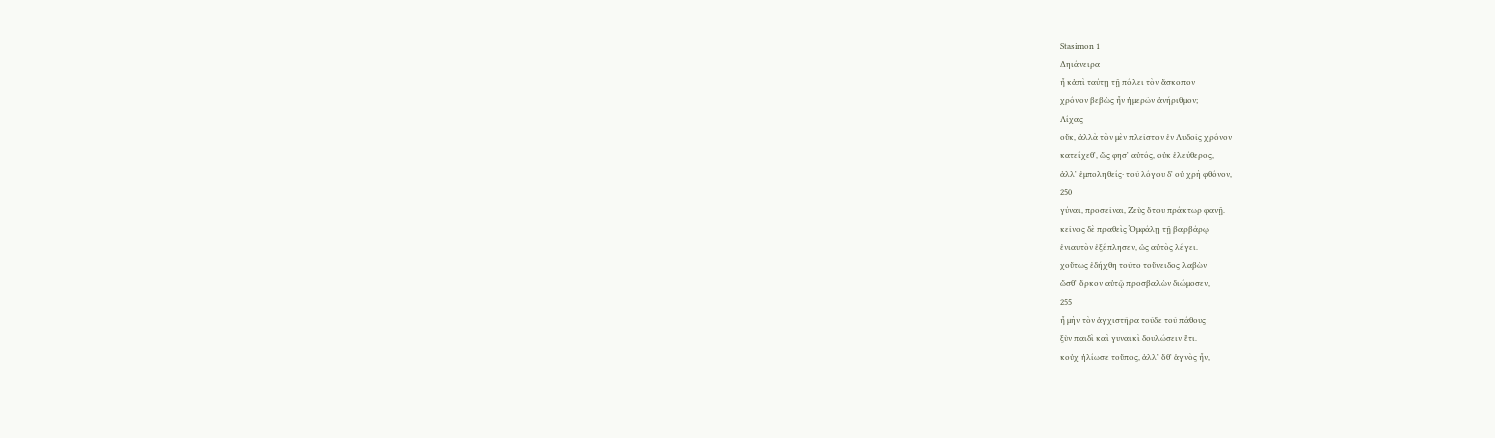Stasimon 1
Δηιάνειρα
ἦ κἀπὶ ταύτῃ τῇ πόλει τὸν ἄσκοπον
χρόνον βεβὼς ἦν ἡμερῶν ἀνήριθμον;
Λίχας
οὔκ, ἀλλὰ τὸν μὲν πλεῖστον ἐν Λυδοῖς χρόνον
κατείχεθʼ, ὥς φησʼ αὐτός, οὐκ ἐλεύθερος,
ἀλλʼ ἐμποληθείς· τοῦ λόγου δʼ οὐ χρὴ φθόνον,
250
γύναι, προσεῖναι, Ζεὺς ὅτου πράκτωρ φανῇ.
κεῖνος δὲ πραθεὶς Ὀμφάλῃ τῇ βαρβάρῳ
ἐνιαυτὸν ἐξέπλησεν, ὡς αὐτὸς λέγει.
χοὔτως ἐδήχθη τοῦτο τοὔνειδος λαβὼν
ὥσθʼ ὅρκον αὑτῷ προσβαλὼν διώμοσεν,
255
ἦ μὴν τὸν ἀγχιστῆρα τοῦδε τοῦ πάθους
ξὺν παιδὶ καὶ γυναικὶ δουλώσειν ἔτι.
κοὐχ ἡλίωσε τοὔπος, ἀλλʼ ὅθʼ ἁγνὸς ἦν,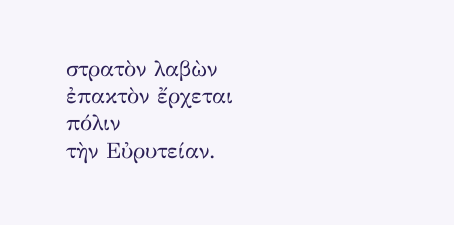στρατὸν λαβὼν ἐπακτὸν ἔρχεται πόλιν
τὴν Εὐρυτείαν.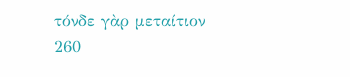τόνδε γὰρ μεταίτιον
260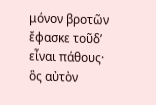μόνον βροτῶν ἔφασκε τοῦδʼ εἶναι πάθους·
ὃς αὐτὸν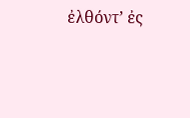ἐλθόντʼ ἐς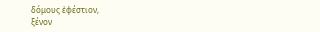δόμους ἐφέστιον,
ξένον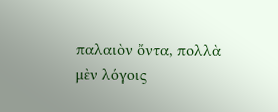παλαιὸν ὄντα, πολλὰ μὲν λόγοις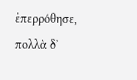ἐπερρόθησε, πολλὰ δʼ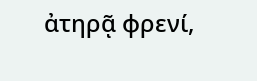ἀτηρᾷ φρενί,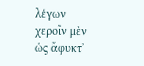λέγων χεροῖν μὲν ὡς ἄφυκτʼ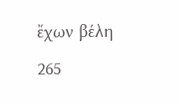ἔχων βέλη
265